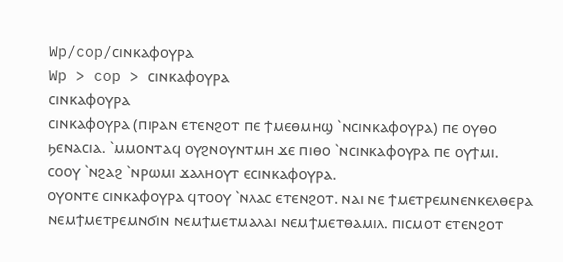Wp/cop/ⲥⲓⲛⲕⲁⲫⲟⲩⲣⲁ
Wp > cop > ⲥⲓⲛⲕⲁⲫⲟⲩⲣⲁ
ⲥⲓⲛⲕⲁⲫⲟⲩⲣⲁ
ⲥⲓⲛⲕⲁⲫⲟⲩⲣⲁ (ⲡⲓⲣⲁⲛ ⲉⲧⲉⲛϩⲟⲧ ⲡⲉ ϯⲙⲉⲑⲙⲏϣ `ⲛⲥⲓⲛⲕⲁⲫⲟⲩⲣⲁ) ⲡⲉ ⲟⲩⲑⲟ ϧⲉⲛⲁⲥⲓⲁ. `ⲙⲙⲟⲛⲧⲁϥ ⲟⲩϩⲛⲟⲩⲛⲧⲙⲏ ϫⲉ ⲡⲓⲑⲟ `ⲛⲥⲓⲛⲕⲁⲫⲟⲩⲣⲁ ⲡⲉ ⲟⲩϯⲙⲓ.
ⲥⲟⲟⲩ `ⲛϩⲁϩ `ⲛⲣⲱⲙⲓ ϫⲁⲗⲏⲟⲩⲧ ⲉⲥⲓⲛⲕⲁⲫⲟⲩⲣⲁ.
ⲟⲩⲟⲛⲧⲉ ⲥⲓⲛⲕⲁⲫⲟⲩⲣⲁ ϥⲧⲟⲟⲩ `ⲛⲗⲁⲥ ⲉⲧⲉⲛϩⲟⲧ. ⲛⲁⲓ ⲛⲉ ϯⲙⲉⲧⲣⲉⲙⲛⲉⲛⲕⲉⲗⲑⲉⲣⲁ ⲛⲉⲙϯⲙⲉⲧⲣⲉⲙⲛϭⲓⲛ ⲛⲉⲙϯⲙⲉⲧⲙⲁⲗⲁⲓ ⲛⲉⲙϯⲙⲉⲧⲑⲁⲙⲓⲗ. ⲡⲓⲥⲙⲟⲧ ⲉⲧⲉⲛϩⲟⲧ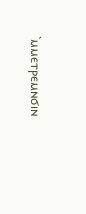`ⲙⲙⲉⲧⲣⲉⲙⲛϭⲓⲛ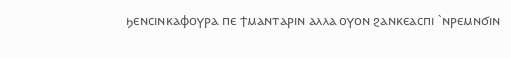ϧⲉⲛⲥⲓⲛⲕⲁⲫⲟⲩⲣⲁ ⲡⲉ ϯⲙⲁⲛⲧⲁⲣⲓⲛ ⲁⲗⲗⲁ ⲟⲩⲟⲛ ϩⲁⲛⲕⲉⲁⲥⲡⲓ `ⲛⲣⲉⲙⲛϭⲓⲛ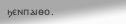ϧⲉⲛⲡⲁⲓⲑⲟ.